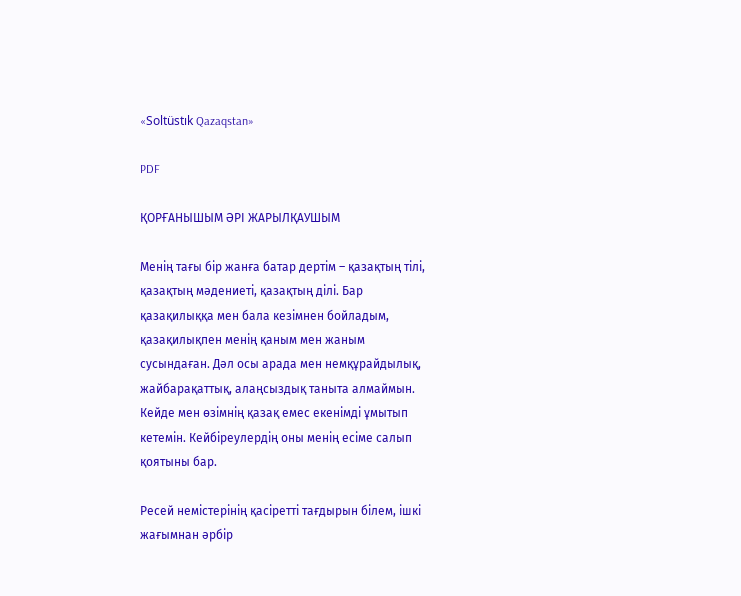«Soltüstık Qazaqstan»

PDF

ҚОРҒАНЫШЫМ ӘРІ ЖАРЫЛҚАУШЫМ

Менің тағы бір жанға батар дертім – қазақтың тілі, қазақтың мәдениеті, қазақтың ділі. Бар қазақилыққа мен бала кезімнен бойладым, қазақилықпен менің қаным мен жаным сусындаған. Дәл осы арада мен немқұрайдылық, жайбарақаттық, алаңсыздық таныта алмаймын. Кейде мен өзімнің қазақ емес екенімді ұмытып кетемін. Кейбіреулердің оны менің есіме салып қоятыны бар.

Ресей немістерінің қасіретті тағдырын білем, ішкі жағымнан әрбір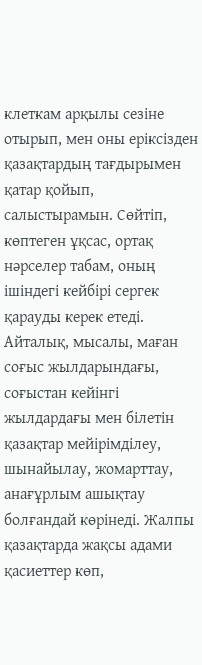клеткам арқылы сезіне отырып, мен оны еріксізден қазақтардың тағдырымен қатар қойып, салыстырамын. Сөйтіп, көптеген ұқсас, ортақ нәрселер табам, оның ішіндегі кейбірі сергек қарауды керек етеді. Айталық, мысалы, маған соғыс жылдарындағы, соғыстан кейінгі жылдардағы мен білетін қазақтар мейірімділеу, шынайылау, жомарттау, анағұрлым ашықтау болғандай көрінеді. Жалпы қазақтарда жақсы адами қасиеттер көп,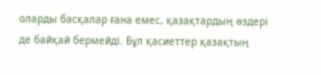оларды басқалар ғана емес, қазақтардың өздері де байқай бермейді. Бұл қасиеттер қазақтың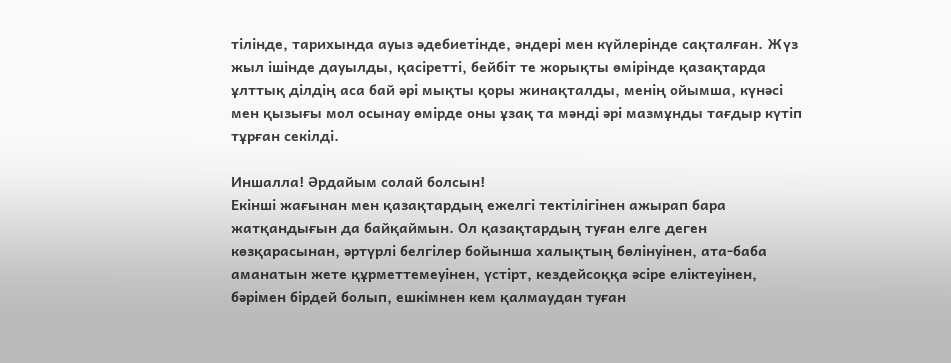тілінде, тарихында ауыз әдебиетінде, әндері мен күйлерінде сақталған. Жүз жыл ішінде дауылды, қасіретті, бейбіт те жорықты өмірінде қазақтарда ұлттық ділдің аса бай әрі мықты қоры жинақталды, менің ойымша, күнәсі мен қызығы мол осынау өмірде оны ұзақ та мәнді әрі мазмұнды тағдыр күтіп тұрған секілді.

Иншалла! Әрдайым солай болсын!
Екінші жағынан мен қазақтардың ежелгі тектілігінен ажырап бара жатқандығын да байқаймын. Ол қазақтардың туған елге деген көзқарасынан, әртүрлі белгілер бойынша халықтың бөлінуінен, ата-баба аманатын жете құрметтемеуінен, үстірт, кездейсоққа әсіре еліктеуінен, бәрімен бірдей болып, ешкімнен кем қалмаудан туған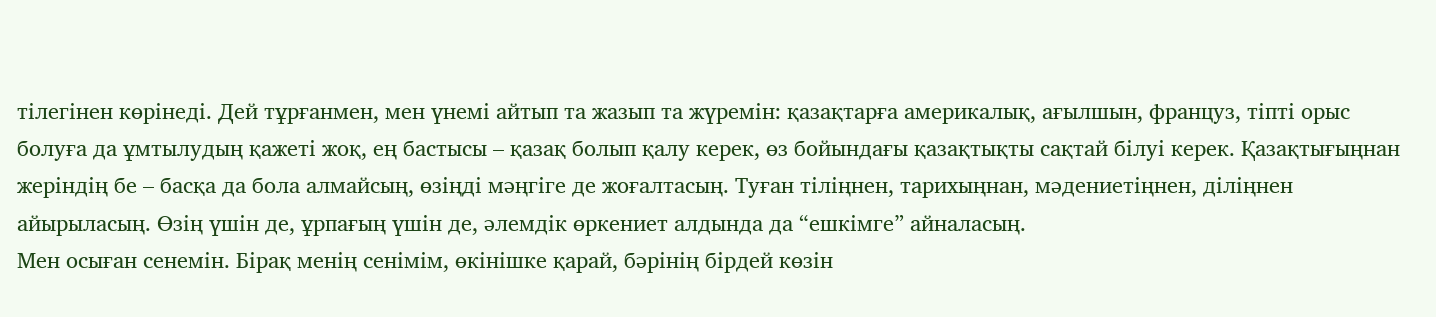тілегінен көрінеді. Дей тұрғанмен, мен үнемі айтып та жазып та жүремін: қазақтарға америкалық, ағылшын, француз, тіпті орыс болуға да ұмтылудың қажеті жоқ, ең бастысы – қазақ болып қалу керек, өз бойындағы қазақтықты сақтай білуі керек. Қазақтығыңнан жеріндің бе – басқа да бола алмайсың, өзіңді мәңгіге де жоғалтасың. Туған тіліңнен, тарихыңнан, мәдениетіңнен, діліңнен айырыласың. Өзің үшін де, ұрпағың үшін де, әлемдік өркениет алдында да “ешкімге” айналасың.
Мен осыған сенемін. Бірақ менің сенімім, өкінішке қарай, бәрінің бірдей көзін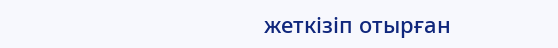жеткізіп отырған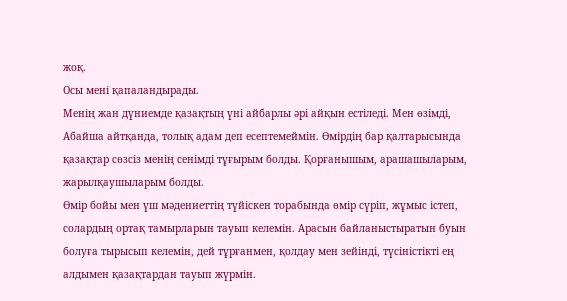жоқ.
Осы мені қапаландырады.
Менің жан дүниемде қазақтың үні айбарлы әрі айқын естіледі. Мен өзімді, Абайша айтқанда, толық адам деп есептемеймін. Өмірдің бар қалтарысында қазақтар сөзсіз менің сенімді тұғырым болды. Қорғанышым, арашашыларым, жарылқаушыларым болды.
Өмір бойы мен үш мәдениеттің түйіскен торабында өмір сүріп, жұмыс істеп, солардың ортақ тамырларын тауып келемін. Арасын байланыстыратын буын болуға тырысып келемін, дей тұрғанмен, қолдау мен зейінді, түсіністікті ең алдымен қазақтардан тауып жүрмін.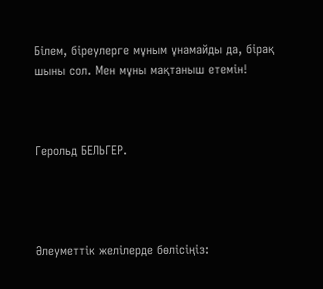Білем, біреулерге мұным ұнамайды да, бірақ шыны сол. Мен мұны мақтаныш етемін!



Герольд БЕЛЬГЕР.




Әлеуметтік желілерде бөлісіңіз: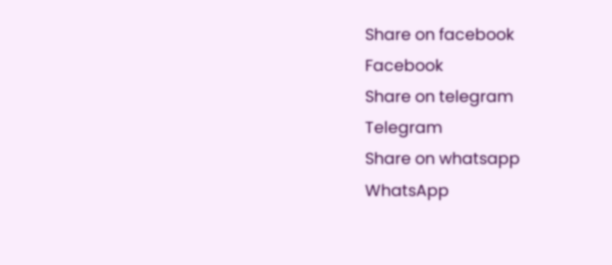Share on facebook
Facebook
Share on telegram
Telegram
Share on whatsapp
WhatsApp